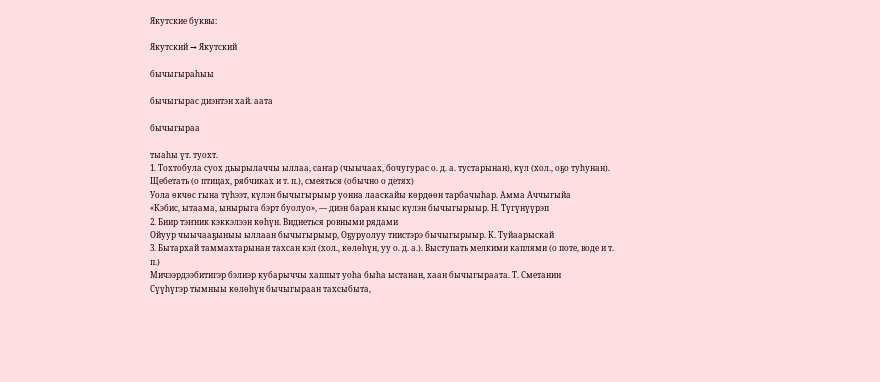Якутские буквы:

Якутский → Якутский

бычыгыраһыы

бычыгырас диэнтэн хай. аата

бычыгыраа

тыаһы үт. туохт.
1. Тохтобула суох дьырылаччы ыллаа, саҥар (чыычаах, бочугурас о. д. а. тустарынан), күл (хол., оҕо туһунан). Щебетать (о птицах, рябчиках и т. п.), смеяться (обычно о детях)
Уола өкчөс гына түһээт, күлэн бычыгырыыр уонна лааскайы көрдөөн тарбачыһар. Амма Аччыгыйа
«Кэбис, ытаама, ынырыга бэрт буолуо», — диэн баран кыыс күлэн бычыгырыыр. Н. Түгүнүүрэп
2. Биир тэҥник кэккэлээн көһүн. Виднеться ровными рядами
Ойуур чыычааҕыныы ыллаан бычыгырыыр, Оҕуруолуу тиистэрэ бычыгырыыр. К. Туйаарыскай
3. Бытархай таммахтарынан тахсан кэл (хол., көлөһүн, уу о. д. а.). Выступать мелкими каплями (о поте, воде и т. п.)
Мичээрдээбитигэр бэлиэр кубарыччы хаппыт уоһа быһа ыстанан, хаан бычыгыраата. Т. Сметанин
Сүүһүгэр тымныы көлөһүн бычыгыраан тахсыбыта,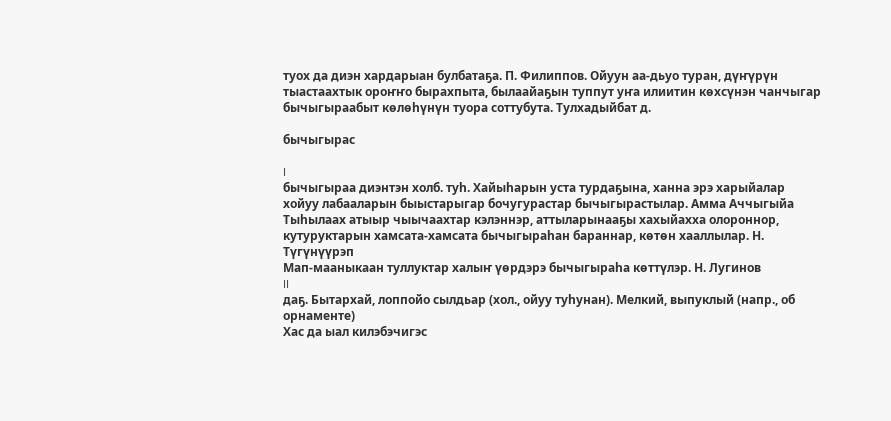туох да диэн хардарыан булбатаҕа. П. Филиппов. Ойуун аа-дьуо туран, дүҥүрүн тыастаахтык ороҥҥо бырахпыта, былаайаҕын туппут уҥа илиитин көхсүнэн чанчыгар бычыгыраабыт көлөһүнүн туора соттубута. Тулхадыйбат д.

бычыгырас

I
бычыгыраа диэнтэн холб. туһ. Хайыһарын уста турдаҕына, ханна эрэ харыйалар хойуу лабааларын быыстарыгар бочугурастар бычыгырастылар. Амма Аччыгыйа
Тыһылаах атыыр чыычаахтар кэлэннэр, аттыларынааҕы хахыйахха олороннор, кутуруктарын хамсата-хамсата бычыгыраһан бараннар, көтөн хааллылар. Н. Түгүнүүрэп
Мап-мааныкаан туллуктар халыҥ үөрдэрэ бычыгыраһа көттүлэр. Н. Лугинов
II
даҕ. Бытархай, лоппойо сылдьар (хол., ойуу туһунан). Мелкий, выпуклый (напр., об орнаменте)
Хас да ыал килэбэчигэс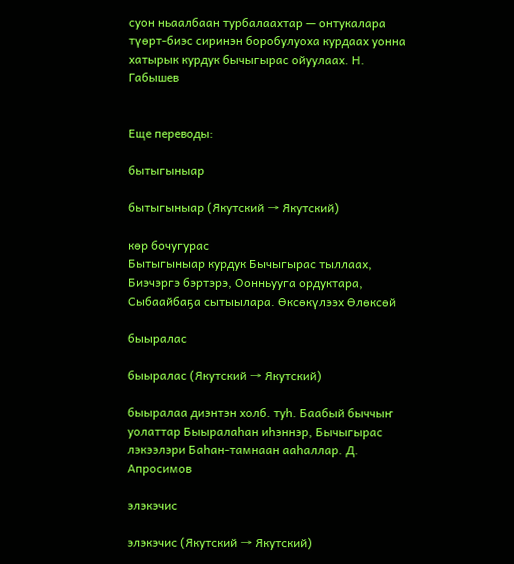суон ньаалбаан турбалаахтар — онтукалара түөрт-биэс сиринэн боробулуоха курдаах уонна хатырык курдук бычыгырас ойуулаах. Н. Габышев


Еще переводы:

бытыгыныар

бытыгыныар (Якутский → Якутский)

көр бочугурас
Бытыгыныар курдук Бычыгырас тыллаах, Биэчэргэ бэртэрэ, Оонньууга ордуктара, Сыбаайбаҕа сытыылара. Өксөкүлээх Өлөксөй

быыралас

быыралас (Якутский → Якутский)

быыралаа диэнтэн холб. туһ. Баабый быччыҥ уолаттар Быыралаһан иһэннэр, Бычыгырас лэкээлэри Баһан-тамнаан ааһаллар. Д. Апросимов

элэкэчис

элэкэчис (Якутский → Якутский)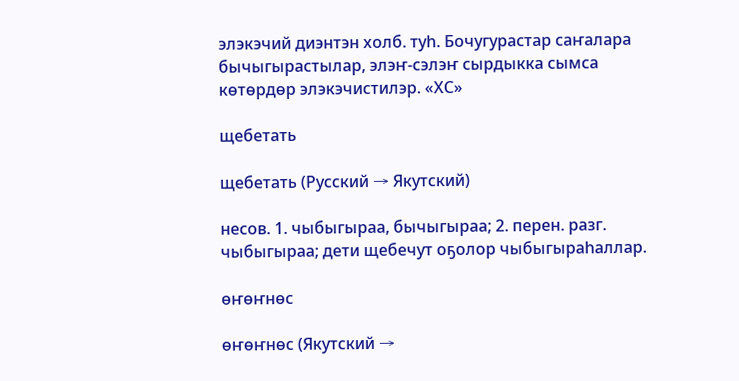элэкэчий диэнтэн холб. туһ. Бочугурастар саҥалара бычыгырастылар, элэҥ-сэлэҥ сырдыкка сымса көтөрдөр элэкэчистилэр. «ХС»

щебетать

щебетать (Русский → Якутский)

несов. 1. чыбыгыраа, бычыгыраа; 2. перен. разг. чыбыгыраа; дети щебечут оҕолор чыбыгыраһаллар.

өҥөҥнөс

өҥөҥнөс (Якутский →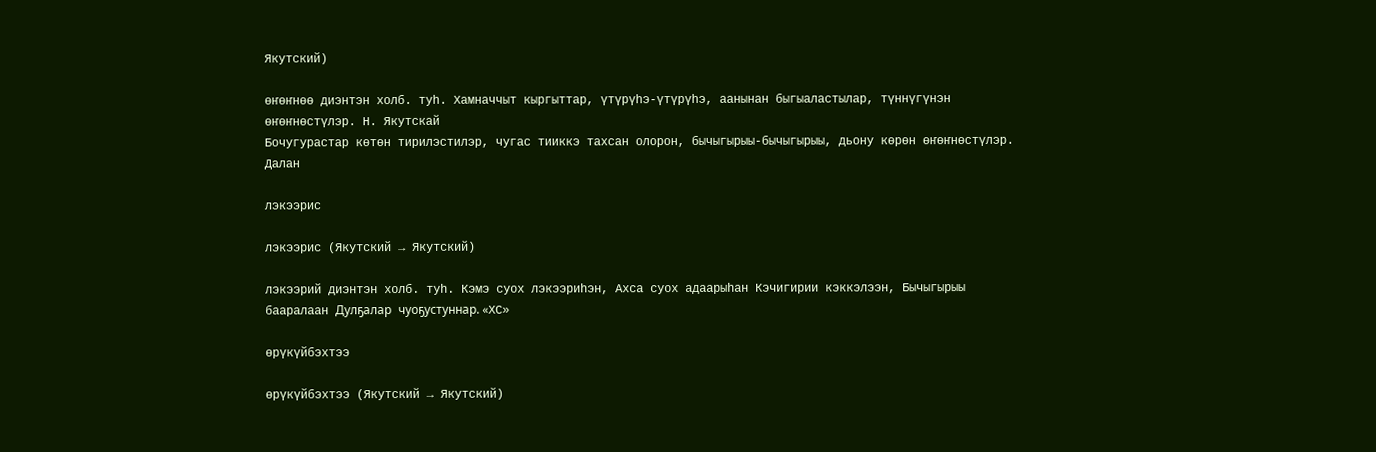Якутский)

өҥөҥнөө диэнтэн холб. туһ. Хамначчыт кыргыттар, үтүрүһэ-үтүрүһэ, аанынан быгыаластылар, түннүгүнэн өҥөҥнөстүлэр. Н. Якутскай
Бочугурастар көтөн тирилэстилэр, чугас тииккэ тахсан олорон, бычыгырыы-бычыгырыы, дьону көрөн өҥөҥнөстүлэр. Далан

лэкээрис

лэкээрис (Якутский → Якутский)

лэкээрий диэнтэн холб. туһ. Кэмэ суох лэкээриһэн, Ахса суох адаарыһан Кэчигирии кэккэлээн, Бычыгырыы бааралаан Дулҕалар чуоҕустуннар. «ХС»

өрүкүйбэхтээ

өрүкүйбэхтээ (Якутский → Якутский)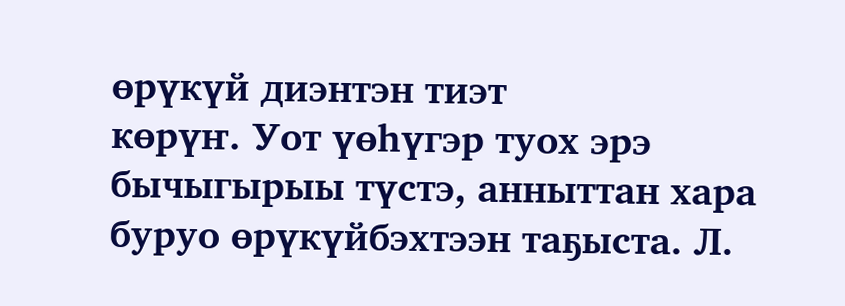өрүкүй диэнтэн тиэт
көрүҥ. Уот үөһүгэр туох эрэ бычыгырыы түстэ, анныттан хара буруо өрүкүйбэхтээн таҕыста. Л.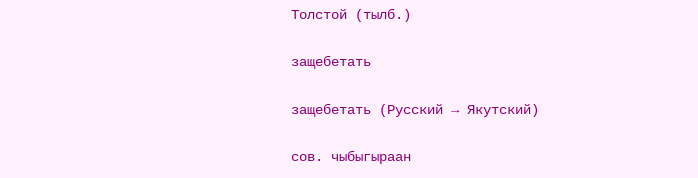Толстой (тылб.)

защебетать

защебетать (Русский → Якутский)

сов. чыбыгыраан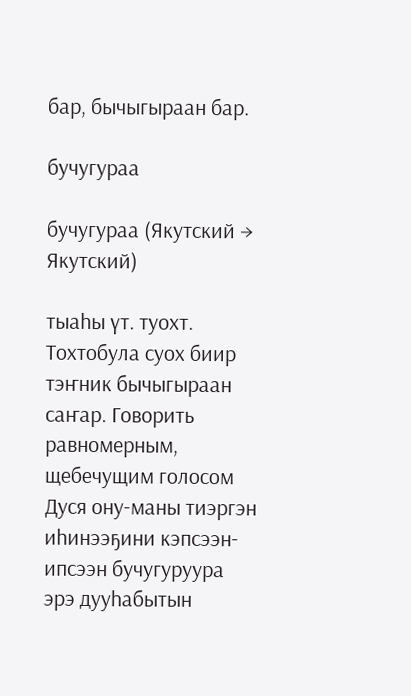бар, бычыгыраан бар.

бучугураа

бучугураа (Якутский → Якутский)

тыаһы үт. туохт. Тохтобула суох биир тэҥник бычыгыраан саҥар. Говорить равномерным, щебечущим голосом
Дуся ону-маны тиэргэн иһинээҕини кэпсээн-ипсээн бучугуруура эрэ дууһабытын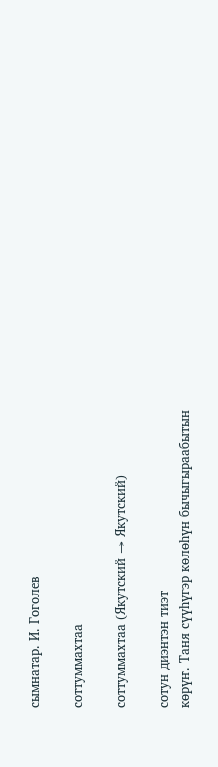сымнатар. И. Гоголев

соттуммахтаа

соттуммахтаа (Якутский → Якутский)

сотун диэнтэн тиэт
көрүҥ. Таня сүүһүгэр көлөһүн бычыгыраабытын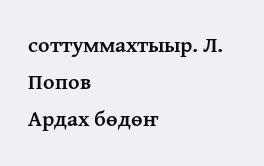соттуммахтыыр. Л. Попов
Ардах бөдөҥ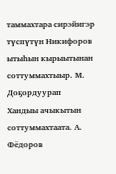таммахтара сирэйигэр түспүтүн Никифоров ытыһын кырыытынан соттуммахтыыр. М. Доҕордуурап
Хандыы ачыкытын соттуммахтаата. А. Фёдоров